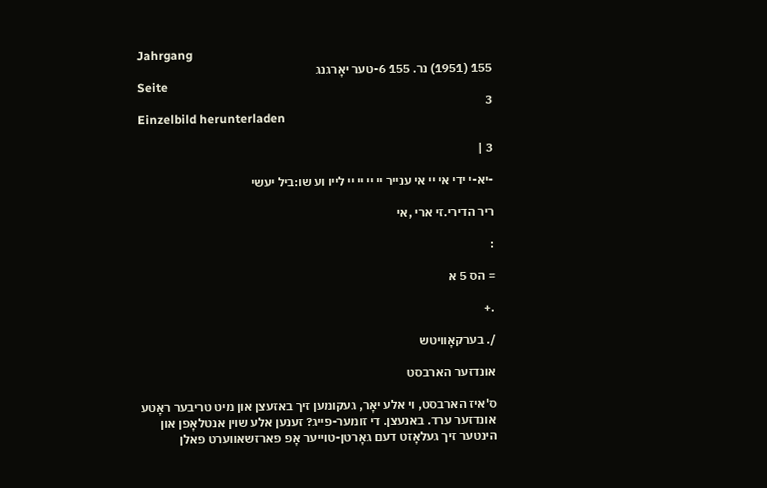Jahrgang
155 (1951) נר. 155 6-טער יאָרגנג
Seite
3
Einzelbild herunterladen

3 |

-יא-י ידי אי יי אי ענייר יי יי יי יי לייו וע שו:ביל יעשי

ריר הדירי.זי ארי ,אי

:

= הס 5 א

.+

/. בערקאָוויטש

אונדזער הארבסט

ס'איז הארבסט, וי אלע יאָר, געקומען זיך באזעצן און מיט טריבער ראָטע אונדזער ערד. באנעצן. די זומער-פייג? זענען אלע שוין אנטלאָפן און הינטער זיך געלאָזט דעם גאָרטן-טױיער אָפ פארזשאווערט פאלן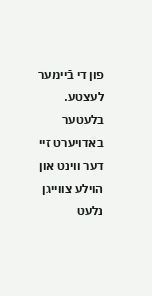פון די בֿיימער לעצטע. בלעטער באדויערט זיי דער ווינט און הוילע צווייגן נלעט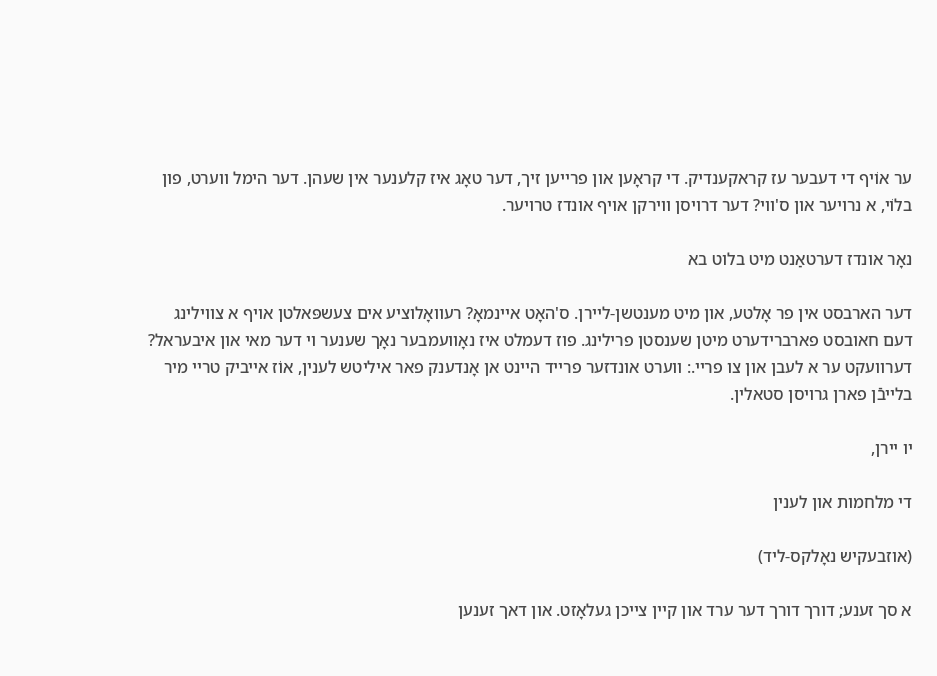ער אוֹיף די דעבער עז קראקענדיק. די קראָען און פרייען זיך, דער טאָג איז קלענער אין שעהן. דער הימל ווערט, פון בלוֹי, א נרויער און ס'ווי? דער דרויסן ווירקן אויף אונדז טרויער.

נאָר אונדז דערטאַנט מיט בלוט בא

דער הארבסט אין פר אָלטע, און מיט מענטשן-ליירן. ס'האָט איינמאָ? רעוואָלוציע אים צעשפּאלטן אויף א צווילינג דעם חאובסט פארברידערט מיטן שענסטן פרילינג. פוז דעמלט איז נאָוועמבער נאָך שענער וי דער מאי און איבעראל? דערוועקט ער א לעבן און צו פריי.: ווערט אונדזער פרייד היינט אן אָנדענק פאר איליטש לענין, אוֹז אייביק טריי מיר בלייבֿן פארן גרויסן סטאלין.

יו יירן,

די מלחמות און לענין

(אוזבעקיש נאָלקס-ליד)

א סך זענע; דורך דורך דער ערד און קיין צייכן געלאָזט. און דאך זענען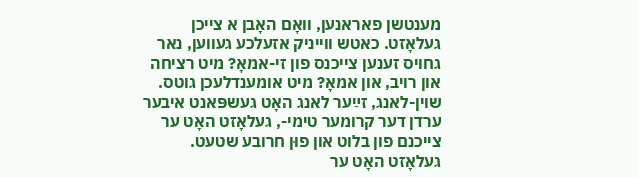מענטשן פאראנען, וואָם האָבן א צייכן געלאָזט. כאטש ווייניק אזעלכע געווען, נאר גחויס זענען צייכנס פון זי-אמאָ? מיט רציחה און רויב, און אמאָ? מיט אומענדלעכן גוטס. שוין-לאנג, זײַער לאנג האָט געשפּאנט איבער ערדן דער קרומער טימי-, געלאָזט האָט ער צייכנם פון בלוט און פוּן חרובע שטעט. געלאָזט האָט ער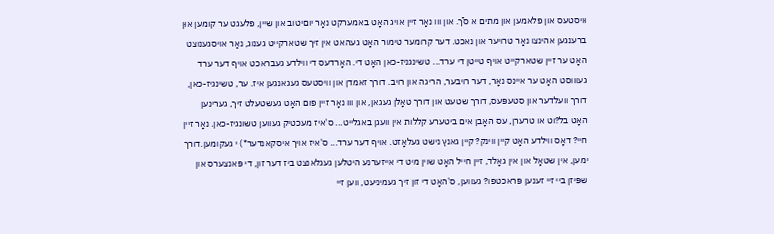וּויסטעס און פלאמען און מתים א סֿך. און ווו נאָר זיין אויג האָט באמערקט נאָר יוםיטוב און שיין, פלעגט ער קומען אוּן ברענגען אהינצו נאָר טרויער און נאכט. דער קרומער טימור האָט געהאט אין זיך שטארקייט גענוג, נאַר אויסגענוצט האָט ער זיין שטארקייט אויף טייטן די ערד... טשינגניז-כאן האָט די. האָרדעס די ווילדע געבראכט אויף דער ערד געוווסט האָט ער איינס נאָר, דער רויבער, הריגה און רויב. דורך זאמדן און וויסטעס געגאנגען איז. ער, טשינגיז-כאן, דורך וועלדער און סטעפּעס, דורך שטעט און דורך טאָלן געגאן, און ווו נאָר זיין פום האָט געשטעלט זיך, גערינען האָט בל?וט או טרערן, עס האָבן אים ביטערע קללות אין וועגן באגלייט... ס'איז מעכטיק געווען טשונגיז-כאן. נאָר זיין חיי? דאָס ווילדע האָט קיין ווינק? קיין גאנץ נישט געלאָזט. אויף דער ערד... ס'איז אויך איסקאנדער*) י געקומען.דורך ימען, אין שטאָל און אין גאָלד, זיין חייל האָט שוין מיט די אייזערנע היטלען געגלאנצט ביז דער זון, די פּאנצערס און שפּיזן ביי זיי זענען פּראכטפו? געווען, ס'האָט די זון זיך געמיניעט, ווען זיי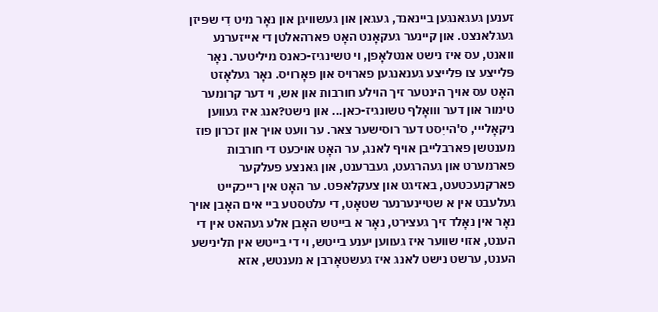זענען געגאנגען ביינאנד, געגאן און געשוויגן און נאָר מיט דִי שפּיזן געגלאנצט. און קיינער געקאָנט האָט פארהאלטן די אייזערנע וואנט, עס איז נישט אנטלאָפן, וי טשינגיז-כאנס מיליטער. נאָר פּלייצע צו פּלייצע גענאנגען פארויס און פאָרויס. נאָר געלאָזט האָט עס אויך הינטער זיך הוילע חורבות און אש, וי דער קרומער טימור און דער וװאָלף טשונגיז-כאן... און נישט?אנג איז געווען ניקאָלײי, ס'הייִסט דער רוסישער צאר. ער וועט אויך און זכרון פוז מענטשן פארבלייבן אויף לאנג, ער האָט אויכעט די חורבות פארמערט און געהרגעט, געברענט, און גאנצע פעלקער פארקנעכטעט, באזיגט און צעקלאפּט. ער האָט אין רייכקייט געלעבט אין א שטיינערנער שטאָט, די עלטסטע ביי אים האָבן אויך נאָר אין נאָלד זיך געצירט, נאָר א בייטש האָבן אלע געהאט אין די הענט, אזוי שווער איז געווען יענע בייטש, וי די בייטש אין תלינישע הענט, ערשט נישט לאנג איז געשטאָרבן א מענטש, אזא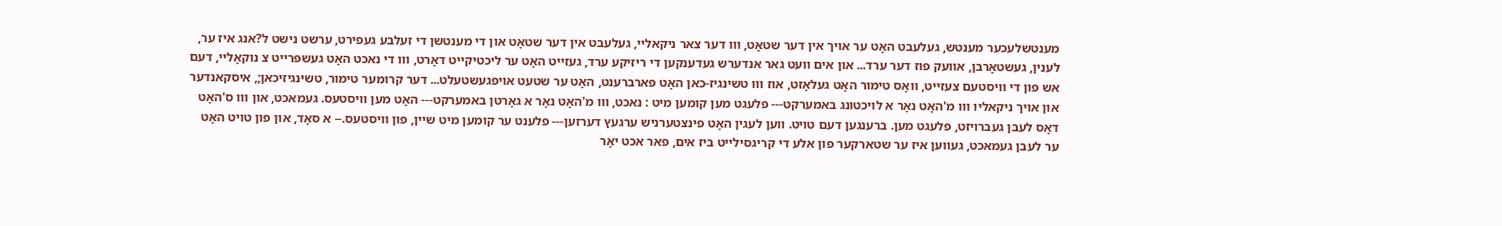מענטשלעכער מענטש, געלעבט האָט ער אויך אין דער שטאָט, ווו דער צאר ניקאליי, געלעבט אין דער שטאָט און די מענטשן די זעלבע געפירט, ערשט נישט ל?אנג איז ער, לענין, געשטאָרבן, אוועק פוז דער ערד... און אים וועט גאר אנדערש געדענקען די ריזיקע ערד, געזייט האָט ער ליכטיקייט דאָרט, ווו די נאכט האָט געשפּרייט צ נוקאָליי, דעם אש פון די וויסטעם צעזייט, װאָס טימור האָט געלאָזט, אוז ווו טשינגיז-כאן האָט פארברענט, האָט ער שטעט אויפגעשטעלט... דער קרומער טימור, טשינגיזיכאן;, איסקאנדער און אויך ניקאליו ווו מ'האָט נאָר א לויכטונג באמערקט--- פלעגט מען קומען מיט : נאכט, ווו מ'האָט נאָר א גאָרטן באמערקט--- האָט מען וויסטעס. געמאכט, און ווו ס'האָט דאָס לעבן געברויזט, פלעגט מען. ברענגען דעם טויט. ווען לעגין האָט פינצטערניש ערגעץ דערזען--- פלענט ער קומען מיט שיין, פון וויסטעס.-- א סאָד, און פון טויט האָט ער לעבן געמאכט, געווען איז ער שטארקער פון אלע די קריגסילייט ביז אים, פאר אכט יאָר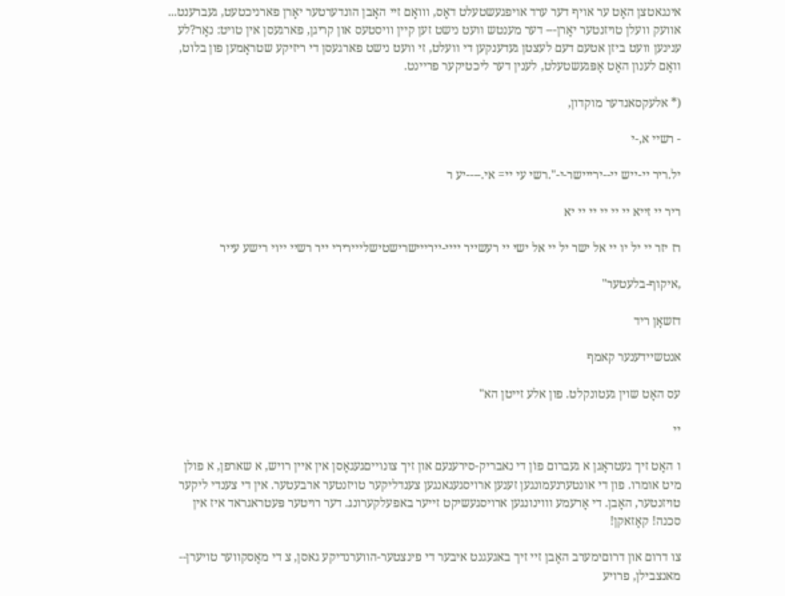אינגאטצן האָט ער אויף דער ערד אויפגעשטעלט דאָס, װואָם זיי האָבן הונדערטער יאָרן פארניכטעט, געברענט... אוועק וועלן טויזנטער יאָרן--- דער מענטש וועט נישט זען קיין וויסטעס און קריגן, פארגעסן אין טויט: נאָר?לע ענינען וועט ביזן אטעם דעם לעצטן געדענקען די וועלט, זי װעט נישט פארגעסן די ריזיקע שטראָמען פון בלוט, וואָם לענון האָט אָפּגעשטעלט, לענין דער ליכטיקער פריינט.

(* אלעקסאנדער מוקדון,

- רשיי א,-י

יל.ריר יי-ייש יי--ירייישר-י-".רשי עי יי= אי.----יע ר

ריר יי זייא יי יי יי יי יי יא

רז יזר יי יל יו יי אל ישר יל יי אל ישי יי רעשייר יייי-יירייישרישטישלייירירי ייר רשיי ייוי רישע עייר

,איקוף-בלעטער"

דזשאָן ריד

אנטשיידענער קאמף

עס האָט שוין געטונקלט. פון אלע זייטן הא"

יי

ו האָט זיך געטראָגן א געברום פוֹן די נאבריק-סירענעם און זיך צונױיםגעגאָסן אין איין רויש, א שארפן, א פולן מיט אומרו. פון די אונטערנעמונגען זענען ארויסגעגאנגען צענדליקער טויזנטער ארבעטער. אין די צענדי ליקער טויזנטער, האָבן. די אָרעמע וווינונגען ארויסגעשיקט זייער באפעלקערונג. דער רויטער פּעטראגראד איז אין סכנה! קאָזאקן!

צו דרום און דרוםימערב האָבן זיי זיך באגעגנט איבער די פינצטער-הווערנדיקע גאסן, צ די מאָסקווער טויערן-- מאנצבילן, פרויע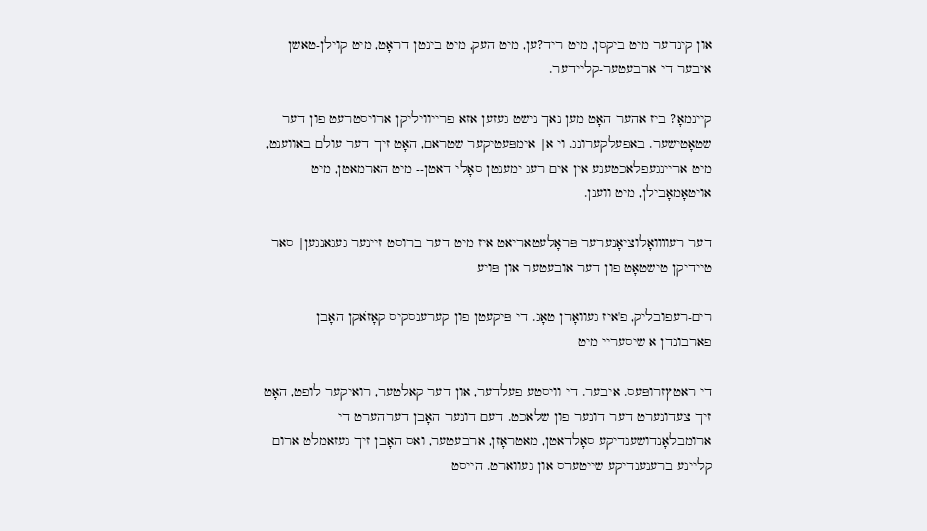און קינדער מיט ביקסן, מיט ריד?ען, מיט העק, מיט בינטן דראָט, מיט קוילן-טאשן איבער די ארבעטער-קליידער.

קיינמאָ? ביז אהער האָט מען נאך נישט געזען אזא פרייוויליקן ארויסטרעט פון דער שטאָטישער. באפעלקערונג. וי א| אימפּעטיקער שטראם, האָט זיך דער עולם באווענט, מיט אריינגעפלאכטענע אין אים רעג ימענטן סאָלי דאטן-- מיט הארמאטן, מיט אויטאָמאָבילן, מיט ווענן.

דער רעוװואָלוציאָנערער פּראָלעטאריאט איז מיט דער ברוסט זיינער געגאנגען| סאר טיידיקן טישטאָט פון דער אובעטער און פּויע

רים-רעפובליק, פ'איז געוואָרן טאָג. די פּיקעטן פון קערענסקיס קאָזֹאקן האָבן פארבונדן א שיסעריי מיט

די ראטץזרופּעס. איבער. די וויסטע פעלדער, און דער קאלטער, רואיקער לופט, האָט זיך צעדונערט דער דונער פון שלאכט. דעם דונער האָבן דערהערט די ארומבלאָנדושענדיקע סאָלדאטן, מאטראָזן, ארבעטער, ואס האָבן זיך געזאמלט ארום קליינע ברענענדיקע שייטערס און געווארט. הייסט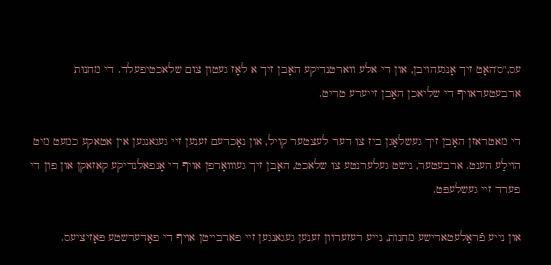עס,"ס'האָט זיך אָנגעהויבן, און די אלע ווארטנדיקע האָבן זיך א לאָז געטון צום שלאכטיפעלד. די מחנות ארבעטעראויף די שליאכן האָבן זייערע טריט.

די מאטראזן האָבן זיך געשלאָגן ביז צו דער לעצטער קויל, און נאָכדעם זענען זיי געגאנגען אין אטאקע כמעט מיט הוילַע הענט. ארבעטער, נישט געלערנטע צו שלאכט, האָבן זיך געװואָרפן אויף די אָנפאלנדיקע קאזאקן און פון די פערד זיי געשלעפּט.

און נייע פֿראָלעטארישע מחנות, נייע רעזערוון זענען געגאנגען זיי פארבייטן אויף די פאָדערשטע פּאָזיציעס.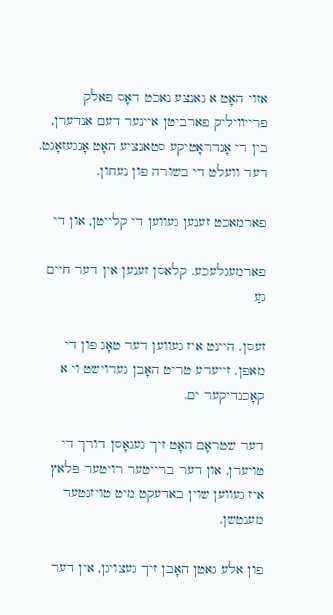אזוי האָט א גאנצע נאכט דאָס פאלק פרייװיליק פארביטן איינער דעם אנדערן, בין רי אָנדראָטיקע סטאנציע האָט אָנגעזאָגט. דער וועלט די בשורה פון נעחון.

פארמאכט זענען געווען די קלייטן, און די

פארמעגלעכע. קלאסן זענען אין דער חיים געַ

זעסן. היינט איז געווען דער טאָג פון די מאפן. זייערע טריט האָבן גערוישט וי א קאָכנדיקער ים.

דער שטראָם האָט זיך געגאָסן דורך די טויערן, און דער ברייטער רויטער פּלאץ איז געווען שוין באדעקט מיט טויזנטער מענטשן.

פון אלע גאטן האָבן זיך געצויגן, אין דער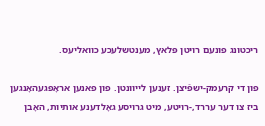ריכטונג פונעם רויטן פּלאץ, מענטשלעכע כוואליעס.

פון די קרעמק-ישפֿיצן. זענען לייוונטן. פון פאנען אראָפּגעהאָנגען ביז צו דער עררד,-רויטע, מיט גרויסע גאָלדענע אותיות, האָבן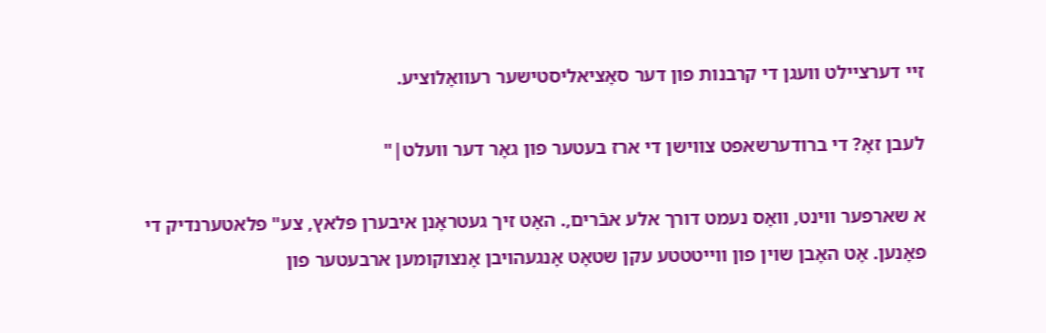זיי דערציילט וועגן די קרבנות פון דער סאָציאליסטישער רעוואָלוציע.

לעבן זאָ? די ברודערשאפט צווישן די ארז בעטער פון גאָר דער וועלט|"

א שארפער ווינט, וואָס נעמט דורך אלע אבֿרים,. האָט זיך געטראָנן איבערן פּלאץ, צע" פלאטערנדיק די פאָנען. אָט האָבן שוין פון ווייטטטע עקן שטאָט אָנגעהויבן אָנצוקומען ארבעטער פון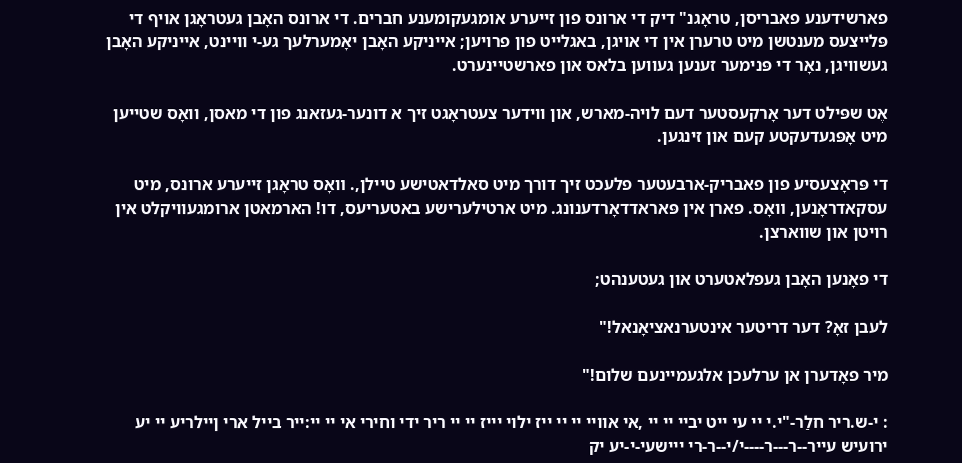פארשידענע פאבריסן, טראָגנ" דיק די ארונס פון זייערע אומגעקומענע חברים. די ארונס האָבן געטראָגן אויף די פּלייצעס מענטשן מיט טרערן אין די אויגן, באגלייט פון פרויען; אייניקע האָבן יאָמערלעך גע-י וויינט, אייניקע האָבן געשוויגן, נאָר די פּנימער זענען געווען בלאס און פארשטיינערט.

אֶט שפּילט דער אָרקעסטער דעם לויה-מארש, און ווידער צעטראָגט זיך א דונער-געזאנג פון די מאסן, וואָס שטייען מיט אָפּגעדעקטע קעם און זינגען.

די פּראָצעסיע פון פאבריק-ארבעטער פלעכט זיך דורך מיט סאלדאטישע טיילן,. װאָס טראָגן זייערע ארונס, מיט עסקאדראָנען, װאָס. פארן אין פּאראדדאָרדענונג. מיט ארטילערישע באטעריעס, דו! הארמאטן ארומגעוויקלט אין רויטן און שווארצן.

די פאָנען האָבן געפלאטערט און געטענהט;

לעבן זאָ? דער דריטער אינטערנאציאָנאל!"

מיר פאָדערן אן ערלעכן אלגעמיינעם שלום!"

: י-ש.ריר חלַר-"י.י יי עי ייט יביי יי יי ,אי אוויי יי יי ייז ילוי יייז יי יי ריר ידי וחירי אי יי יי:ייר בייל ארי ןיילריע יי יע ירועיש עייר--ר---ר----י/י--ר-רי ייישעי-י-יע יק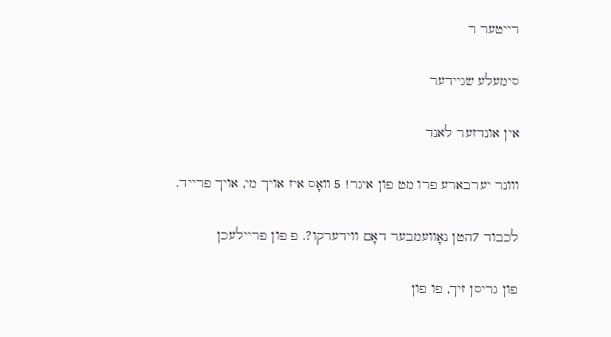רייטער ר

סימעלע שגיידער

אין אונדזער לאנד

ווונר יערבארע פרו מט פון איגר! 5 װאָס איז אויך מי, אויך פרייד.

לכבוד 7הטן נאָוועמבער דאָם ווידערקו?. פ פון פריילעכן

פון גריסן זיך, פו פון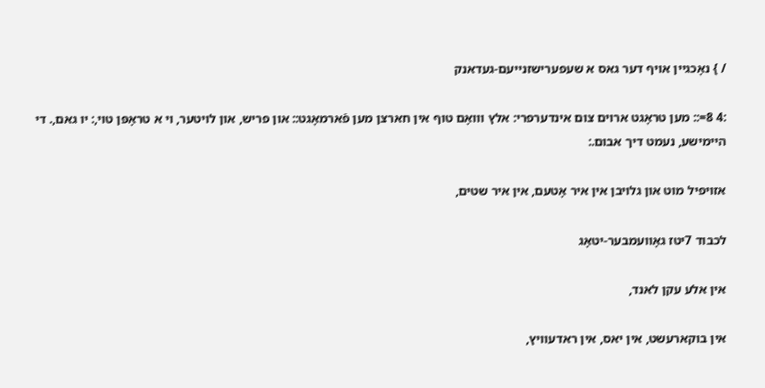/ } נאָכגיין אויף דער גאס א שעפערישזנייעם-געדאנק

:4 8=:: מען טראָגט ארוים צום אינדערפרי: אלץ װואָם טוף אין חארצן מען פֿארמאָגט:: און פריש, און לויטער, וי א טראָפּן טוי,: יו גאם,. די היימישע, נעמט דיך אבום.:

אזויפיל מוט און גלויבן אין איר אָטעם, אין איר שטים,

לכבוד 7יטז גאָוועמבער-יטאָג

אין אלע עקן לאנד,

אין בוקארעשט, אין יאס, אין ראדעוויץ,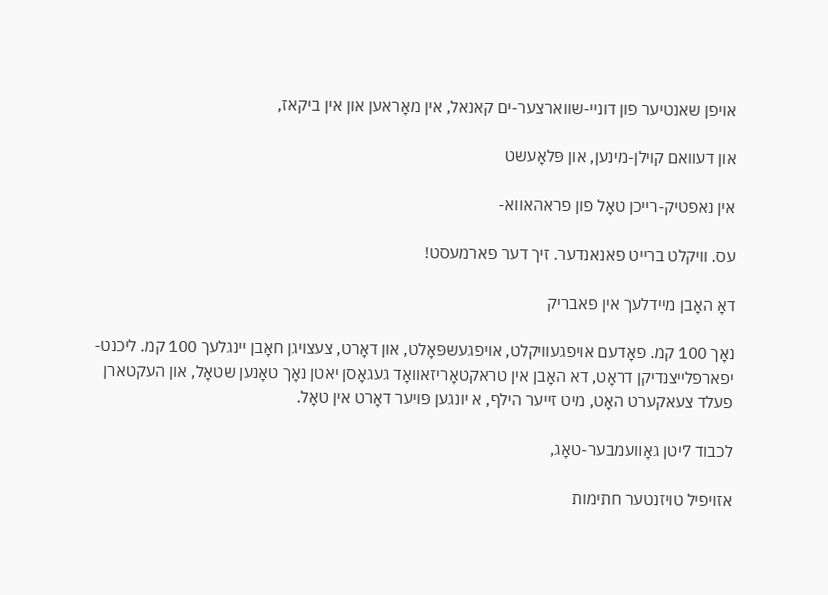אויפן שאנטיער פון דוניי-שווארצער-ים קאנאל, אין מאָראען און אין ביקאז,

און דעוואם קוילן-מינען, און פּלאָעשט

אין נאפטיק-רייכן טאָל פון פראהאווא-

עס. וויקלט ברייט פאנאנדער. זיך דער פארמעסט!

דאָ האָבן מיידלעך אין פאבריק

נאָך 100 קמ. פאָדעם אויפגעוויקלט, אױפגעשפּאָלט, און דאָרט, צעצויגן חאָבן יינגלעך 100 קמ. ליכנט-יפארפלייצנדיקן דראָט, דא האָבן אין טראקטאָריזאוואָד געגאָסן יאטן נאָך טאָנען שטאָל, און העקטארן פעלד צעאקערט האָט, מיט זייער הילף, א יונגען פּױער דאָרט אין טאָל.

לכבוד 7יטן גאָװעמבער-טאָג,

אזויפיל טויזנטער חתימות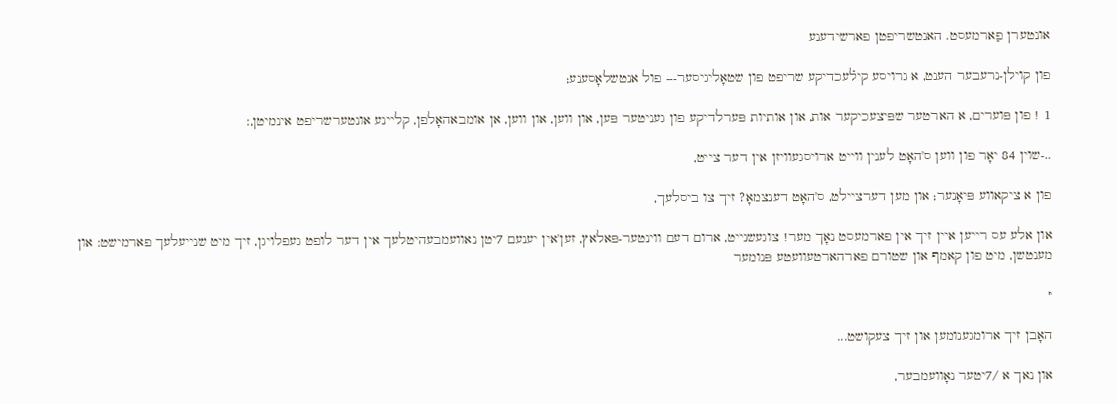אונטערן פַארמעסט. האנטשריפטן פארשידענע

פון קוילן-נרעבער הענט, א גרויסע קילֿעכדיקע שריפט פון שטאָליגיסער--- פול אנטשלאָסענע;

1 ! פון פּוערים, א הארטער שפּיצעכיקער אות, און אותיות פּערלדיקע פון געניטער פּען, און ווען, און ווען, אן אומבאהאָלפן, קליינע אונטערשריפט אינמיטן,:

..-שוין 84 יאָר פון ווען ס'האָט לענין ווייט ארויסגעוויזן אין דער צייט,

פון א ציקאווע פּיאָנער; און מען דערציילט, ס'האָט דענצמאָ? זיך צו ביסלעך,

און אלע עס רייען איין זיך אין פארמעסט נאָך מער! צוגעשנייט, ארום דעם ווינטער-פּאלאץ, זען'אין יענעם 7יטן נאוועמבעהיטלעך אין דער לופט געפלויגן, זיך מיט שנייעלעך פארמישט: און מענטשן, מיט פון קאמף און שטורם פארהארטעוועטע פּנומער

יּ

האָבן זיך ארומגענומען און זיך צעקושט...

און נאך א /7יטער נאָוועמבער,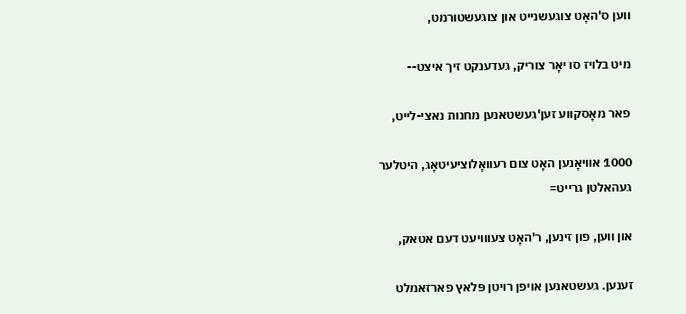ווען ס'האָט צוגעשנייט און צוגעשטורמט,

מיט בלויז סו יאָר צוריק, געדענקט זיך איצט--

פאר מאָסקווע זען'געשטאנען מחנות נאצי-לייט,

1000 אװיאָנען האָט צום רעוואָלוציעיטאָג, היטלער געהאלטן גרייט=

און ווען, פון זינען, ר'האָט צעווויעט דעם אטאק,

זענען. געשטאנען אויפן רויטן פּלאץ פארזאמלט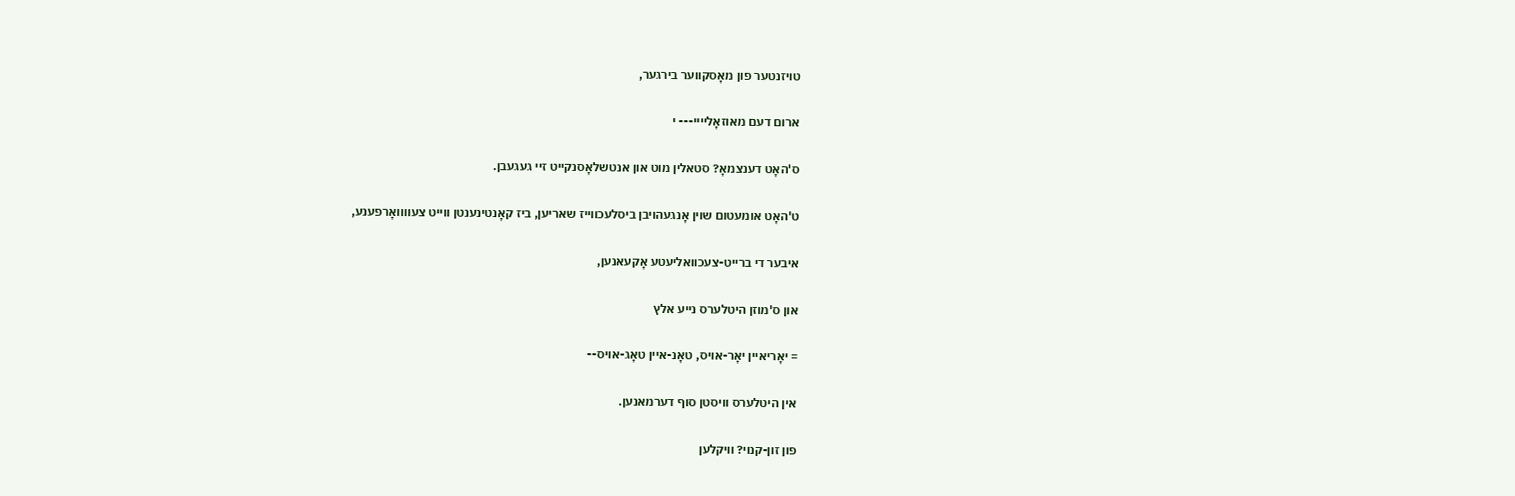טויזנטער פון מאָסקווער בירגער,

ארום דעם מאוזאָלײיי--- י

ס'האָט דענצמאָ? סטאלין מוט און אנטשלאָסנקייט זיי געגעבן.

ט'האָט אומעטום שוין אָנגעהויבן ביסלעכווייז שאריען, ביז קאָנטינענטן ווייט צעוװואָרפענע,

איבער די ברייט-צעכוואליעטע אָקעאנען,

און ס'מוזן היטלערס נייע אלץ

= יאָריאיין יאָר-אויס, טאָנ-איין טאָג-אויס--

אין היטלערס וויסטן סוף דערמאנען.

פון זון-קנוי? וויקלען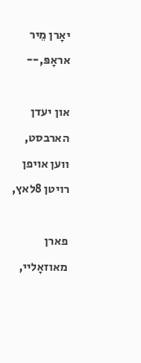יאָרן מֵיר אראָפּ,--

און יעדן הארבסט, ווען אויפן רויטן 8לאץ,

פארן מאוזאָליי,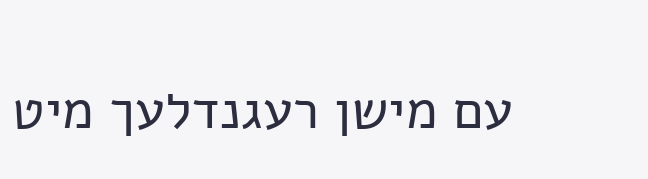עם מישן רעגנדלעך מיט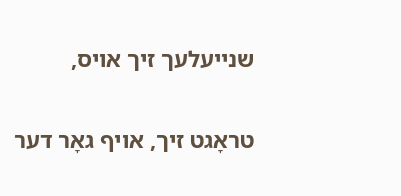שנייעלעך זיך אויס,

טראָגט זיך, אויף גאָר דער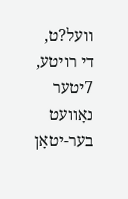וועל?ט, די רויטע, 7יטער נאָוועט בער-יטאָן